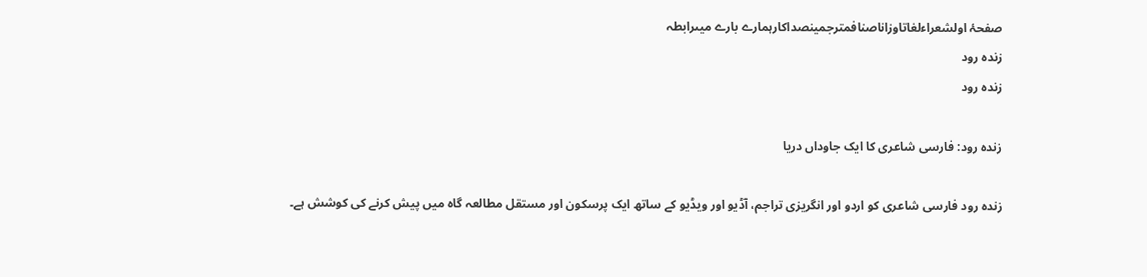صفحۂ اولشعراءلغاتاوزاناصنافمترجمینصداکارہمارے بارے میںرابطہ
زندہ رود
زندہ رود

زندہ رود: فارسی شاعری کا ایک جاوداں دریا

زندہ رود فارسی شاعری کو اردو اور انگریزی تراجم، آڈیو اور ویڈیو کے ساتھ ایک پرسکون اور مستقل مطالعہ گاہ میں پیش کرنے کی کوشش ہے۔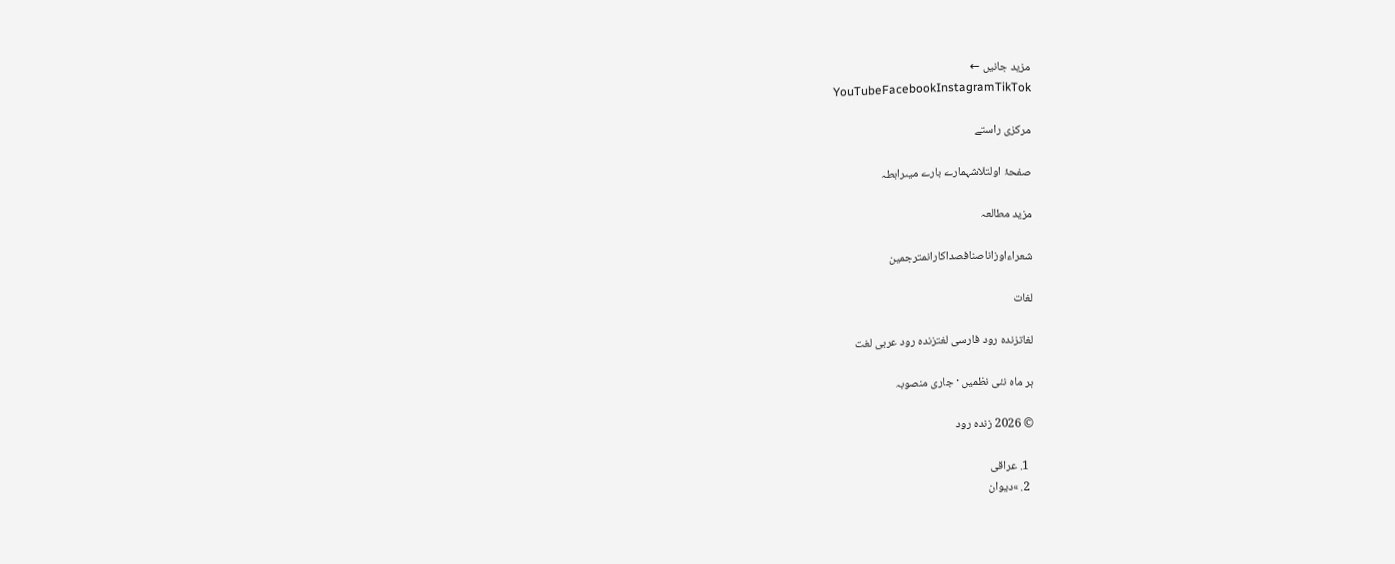مزید جانیں ←
YouTubeFacebookInstagramTikTok

مرکزی راستے

صفحۂ اولتلاشہمارے بارے میںرابطہ

مزید مطالعہ

شعراءاوزاناصنافصداکارانمترجمین

لغات

لغاتزندہ رود فارسی لغتزندہ رود عربی لغت

ہر ماہ نئی نظمیں · جاری منصوبہ

© 2026 زندہ رود

  1. عراقی
  2. »دیوان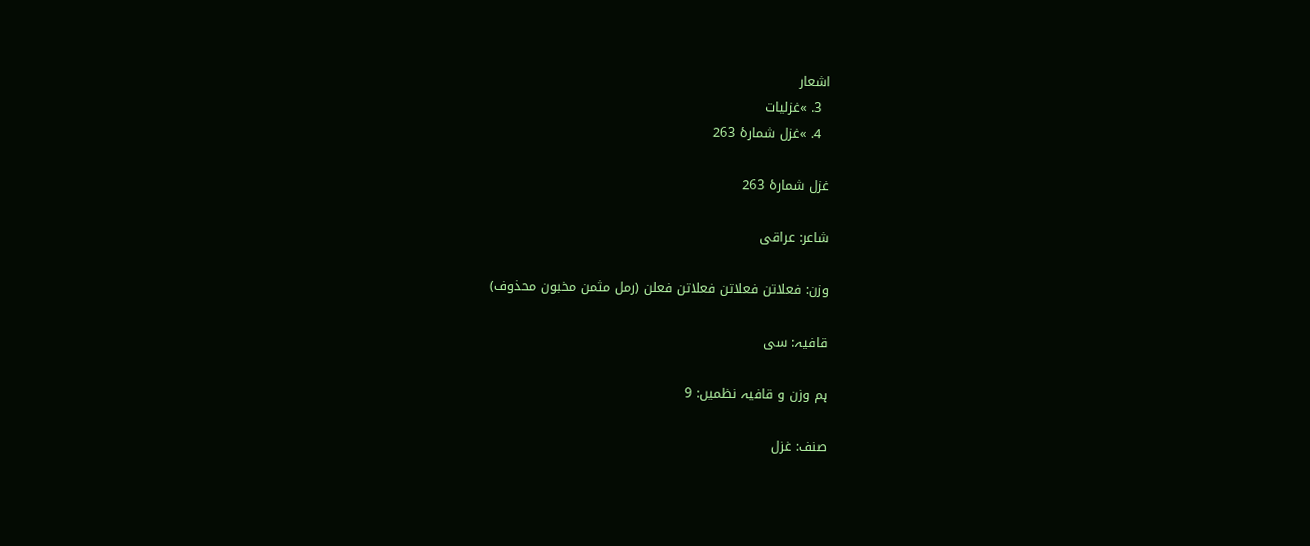اشعار
  3. »غزلیات
  4. »غزل شمارهٔ 263

غزل شمارهٔ 263

شاعر: عراقی

وزن: فعلاتن فعلاتن فعلاتن فعلن (رمل مثمن مخبون محذوف)

قافیہ: سی

ہم وزن و قافیہ نظمیں: 9

صنف: غزل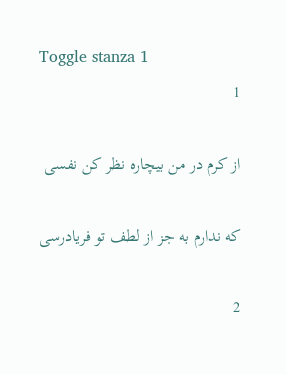Toggle stanza 1
1

از کرم در من بیچاره نظر کن نفسی

که ندارم به جز از لطف تو فریادرسی

2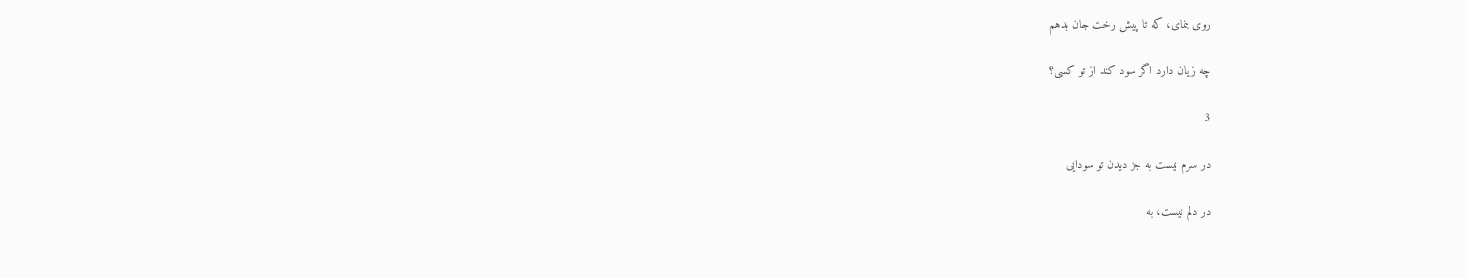روی بنمای، که تا پیش رخت جان بدهم

چه زیان دارد اگر سود کند از تو کسی؟

3

در سرم نیست به جز دیدن تو سودایی

در دلم نیست، به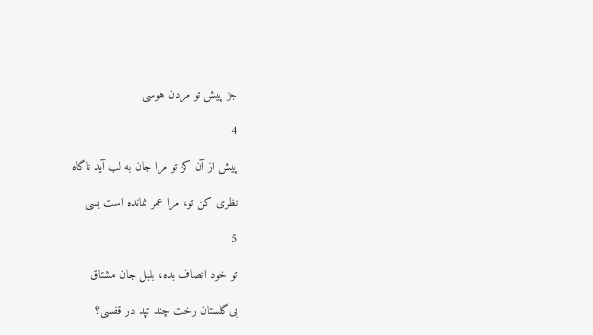جز پیش تو مردن هوسی

4

پیش از آن کز تو مرا جان به لب آید ناگاه

نظری کن تو، مرا عمر نمانده است بسی

5

تو خود انصاف بده، بلبل جان مشتاق

بی‌گلستان رخت چند تپد در قفسی؟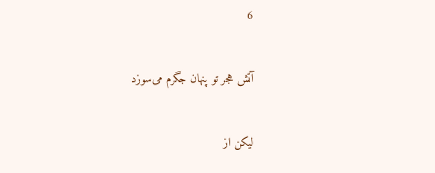6

آتش هجر تو پنهان جگرم می‌سوزد

لیکن از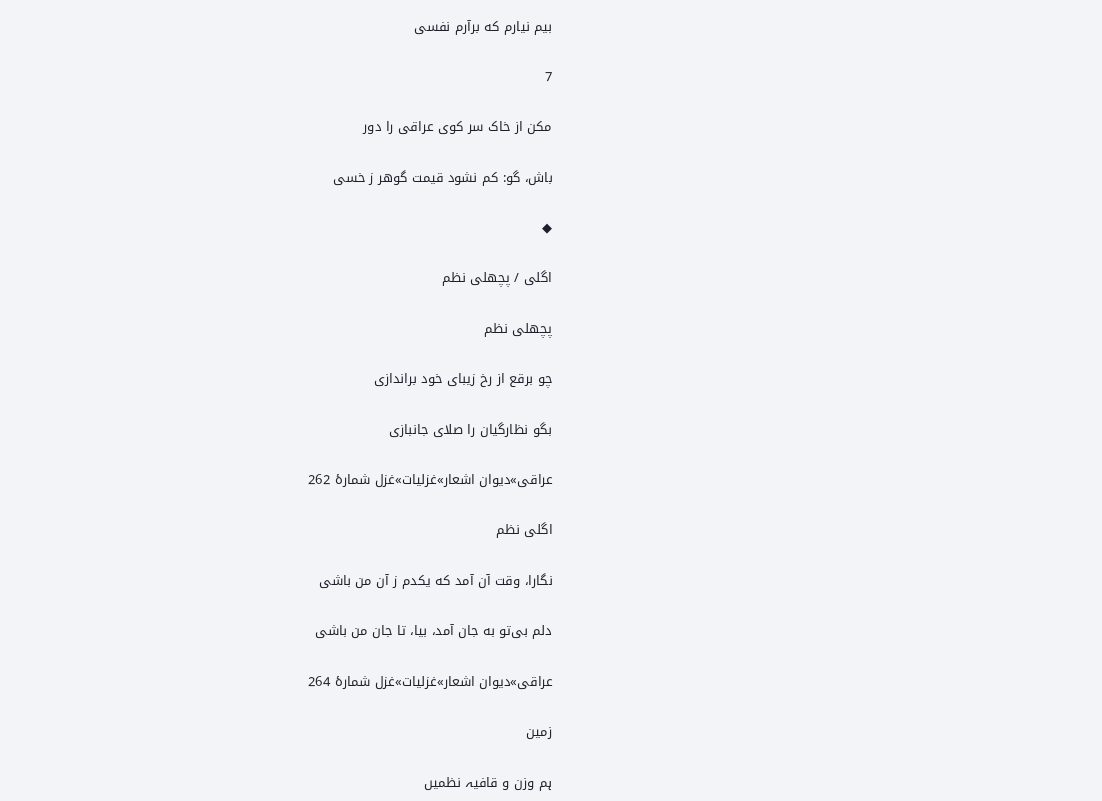بیم نیارم که برآرم نفسی

7

مکن از خاک سر کوی عراقی را دور

باش، گو: کم نشود قیمت گوهر ز خسی

◆

اگلی / پچھلی نظم

پچھلی نظم

چو برقع از رخ زیبای خود براندازی

بگو نظارگیان را صلای جانبازی

عراقی»دیوان اشعار»غزلیات»غزل شمارهٔ 262

اگلی نظم

نگارا، وقت آن آمد که یکدم ز آن من باشی

دلم بی‌تو به جان آمد، بیا، تا جان من باشی

عراقی»دیوان اشعار»غزلیات»غزل شمارهٔ 264

زمین

ہم وزن و قافیہ نظمیں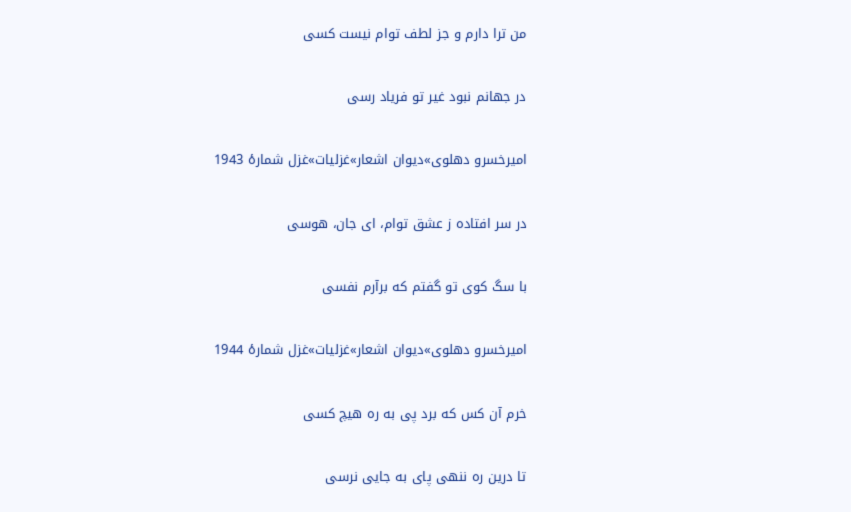من ترا دارم و جز لطف توام نیست کسی

در جهانم نبود غیر تو فریاد رسی

امیرخسرو دهلوی»دیوان اشعار»غزلیات»غزل شمارهٔ 1943

در سر افتاده ز عشق توام، ای جان، هوسی

با سگ کوی تو گفتم که برآرم نفسی

امیرخسرو دهلوی»دیوان اشعار»غزلیات»غزل شمارهٔ 1944

خرم آن کس که برد پی به ره هیچ کسی

تا درین ره ننهی پای به جایی نرسی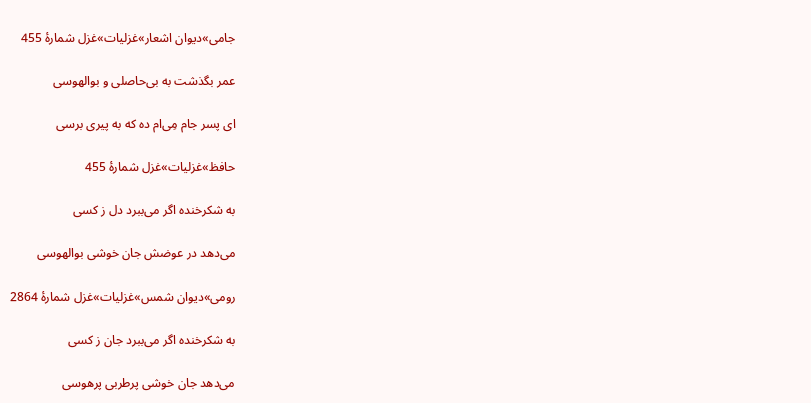جامی»دیوان اشعار»غزلیات»غزل شمارهٔ 455

عمر بگذشت به بی‌حاصلی و بوالهوسی

ای پسر جام مِی‌ام ده که به پیری برسی

حافظ»غزلیات»غزل شمارهٔ 455

به شکرخنده اگر می‌ببرد دل ز کسی

می‌دهد در عوضش جان خوشی بوالهوسی

رومی»دیوان شمس»غزلیات»غزل شمارهٔ 2864

به شکرخنده اگر می‌ببرد جان ز کسی

می‌دهد جان خوشی پرطربی پرهوسی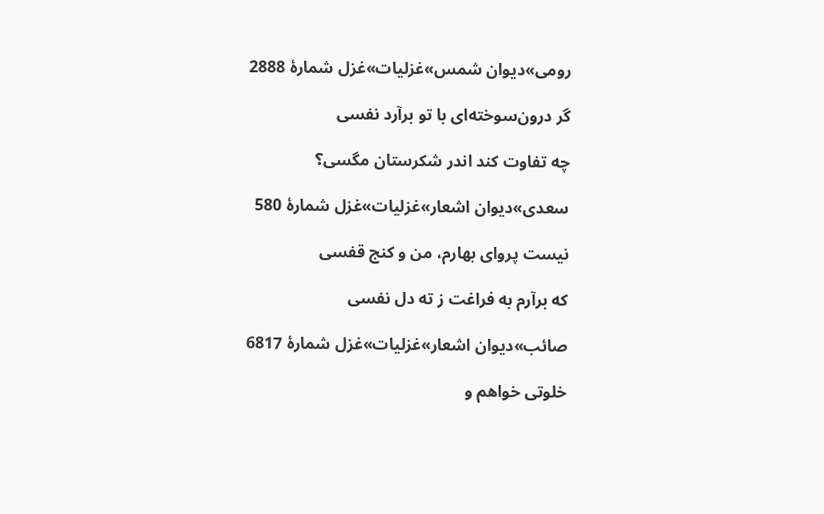رومی»دیوان شمس»غزلیات»غزل شمارهٔ 2888

گر درون‌سوخته‌ای با تو برآرد نفسی

چه تفاوت کند اندر شکرستان مگسی؟

سعدی»دیوان اشعار»غزلیات»غزل شمارهٔ 580

نیست پروای بهارم، من و کنج قفسی

که برآرم به فراغت ز ته دل نفسی

صائب»دیوان اشعار»غزلیات»غزل شمارهٔ 6817

خلوتی خواهم و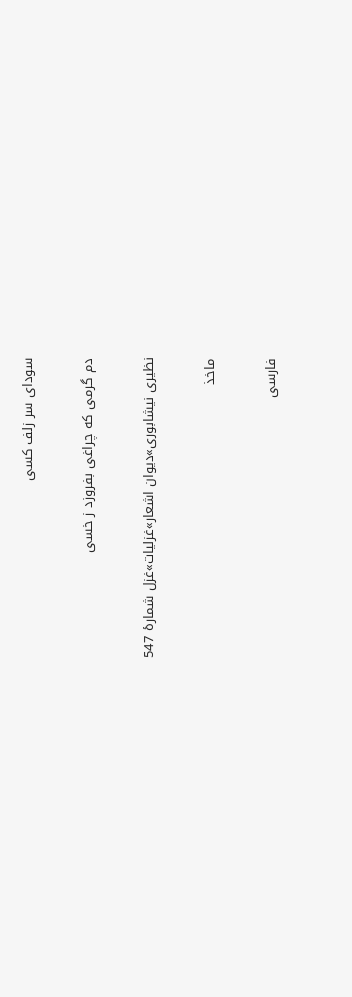سودای سر زلف کسی

دم گرمی که چراغی بفروزد ز خسی

نظیری نیشابوری»دیوان اشعار»غزلیات»غزل شمارهٔ 547

ماخذ

فارسی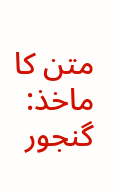متن کا ماخذ: گنجور